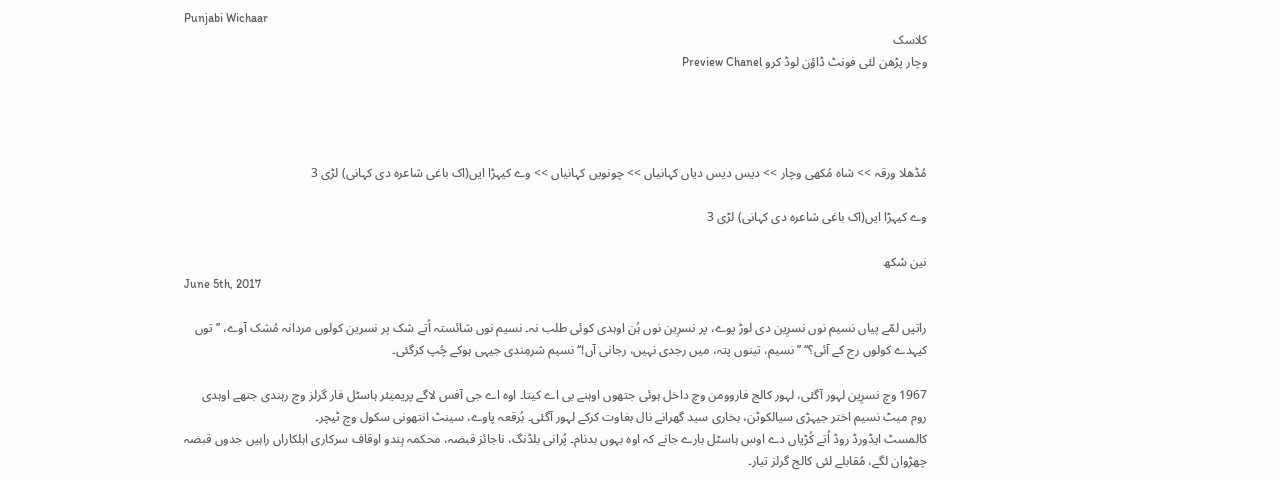Punjabi Wichaar
کلاسک
وچار پڑھن لئی فونٹ ڈاؤن لوڈ کرو Preview Chanel




مُڈھلا ورقہ >> شاہ مُکھی وچار >> دیس دیس دیاں کہانیاں >> چونویں کہانیاں >> وے کیہڑا ایں(اک باغی شاعرہ دی کہانی) لڑی 3

وے کیہڑا ایں(اک باغی شاعرہ دی کہانی) لڑی 3

نین سْکھ
June 5th, 2017

راتیں لمّے پیاں نسیم نوں نسرِین دی لوڑ پوے، پر نسرِین نوں ہُن اوہدی کوئی طلب نہ۔ نسیم نوں شائستہ اُتے شک پر نسرین کولوں مردانہ مُشک آوے، ’’توں کیہدے کولوں رج کے آئی؟‘‘ ’’نسیم، تینوں پتہ، میں رجدی نہیں، رجانی آں!‘‘ نسیم شرمِندی جیہی ہوکے چُپ کرگئی۔

1967 وچ نسرِین لہور آگئی، لہور کالج فاروومن وچ داخل ہوئی جتھوں اوہنے بی اے کیتا۔ اوہ اے جی آفس لاگے پریمیئر ہاسٹل فار گرلز وچ رہندی جتھے اوہدی روم میٹ نسیم اختر جیہڑی سیالکوٹن، بخاری سید گھرانے نال بغاوت کرکے لہور آگئی۔ بُرقعہ پاوے، سینٹ انتھونی سکول وچ ٹیچر۔
کالمسٹ ایڈورڈ روڈ اُتے کُڑیاں دے اوس ہاسٹل بارے جانے کہ اوہ بہوں بدنام۔ پُرانی بلڈنگ، ناجائز قبضہ، محکمہ ہِندو اوقاف سرکاری اہلکاراں راہیں جدوں قبضہ چھڑوان لگے، مُقابلے لئی کالج گرلز تیار۔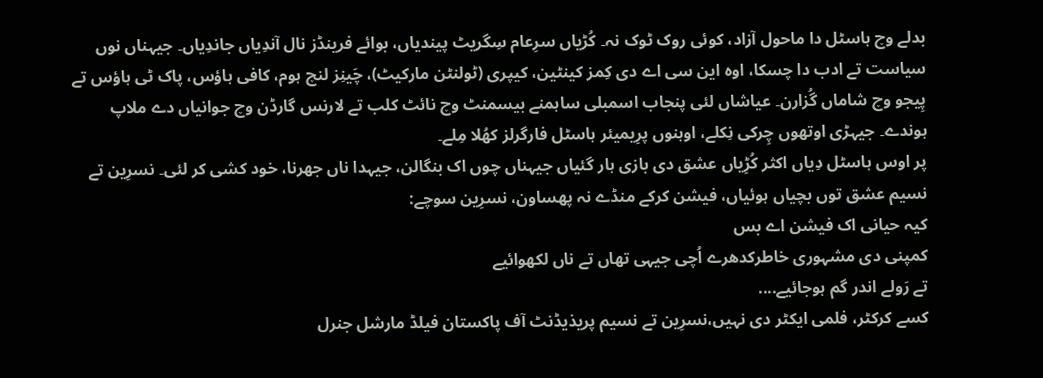بدلے وچ ہاسٹل دا ماحول آزاد، کوئی روک ٹوک نہ۔ کُڑیاں سرِعام سِگریٹ پیندیاں، بوائے فرینڈز نال آندِیاں جاندِیاں۔ جیہناں نوں سیاست تے ادب دا چسکا، اوہ این سی اے دی کِمز کینٹین، کیپری (ٹولنٹن مارکیٹ)، چَینِز لنچ ہوم، کافی ہاؤس، پاک ٹی ہاؤس تے پِیجو وچ شاماں گُزارن۔ عیاشاں لئی پنجاب اسمبلی ساہمنے بیسمنٹ وچ نائٹ کلب تے لارنس گارڈن وچ جوانیاں دے ملاپ ہوندے۔ جیہڑی اوتھوں چِرکی نِکلے، اوہنوں پرِیمیئر ہاسٹل فارگرلز کھُلا مِلے۔
پر اوس ہاسٹل دِیاں اکثر کُڑِیاں عشق دی بازی ہار گئیاں جیہناں چوں اک بنگالن، جیہدا ناں جھرنا، خود کشی کر لئی۔ نسرِین تے نسیم عشق توں بچیاں ہوئیاں، فیشن کرکے منڈے نہ پھساون، نسرِین سوچے:
کیہ حیانی اک فیشن اے بس
کمپنی دی مشہوری خاطرکدھرے اُچی جیہی تھاں تے ناں لکھوائیے
تے رَولے اندر گم ہوجائیے....
کسے کرکٹر، فلمی ایکٹر دی نہیں،نسرِین تے نسیم پریذیڈنٹ آف پاکستان فیلڈ مارشل جنرل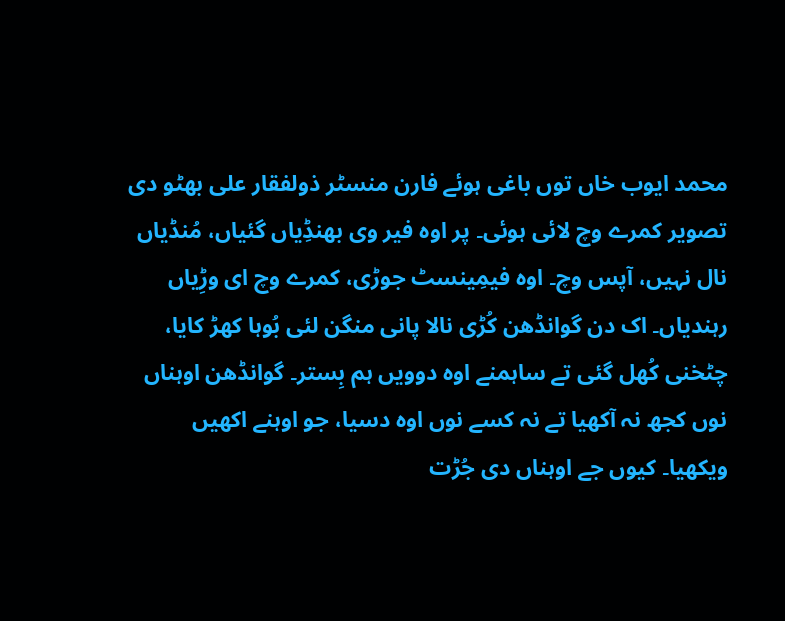محمد ایوب خاں توں باغی ہوئے فارن منسٹر ذولفقار علی بھٹو دی تصویر کمرے وچ لائی ہوئی۔ پر اوہ فیر وی بھنڈِیاں گئیاں، مُنڈیاں نال نہیں، آپس وچ۔ اوہ فیمِینسٹ جوڑی، کمرے وچ ای وڑِیاں رہندیاں۔ اک دن گوانڈھن کُڑی نالا پانی منگن لئی بُوہا کھڑ کایا، چٹخنی کُھل گئی تے ساہمنے اوہ دوویں ہم بِستر۔ گوانڈھن اوہناں نوں کجھ نہ آکھیا تے نہ کسے نوں اوہ دسیا، جو اوہنے اکھیں ویکھیا۔ کیوں جے اوہناں دی جُڑت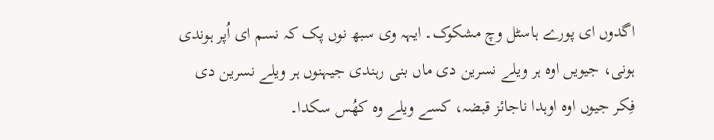اگدوں ای پورے ہاسٹل وچ مشکوک۔ ایہہ وی سبھ نوں پک کہ نسم ای اُپر ہوندی ہونی، جیویں اوہ ہر ویلے نسرین دی ماں بنی رہندی جیہنوں ہر ویلے نسرین دی فِکر جیوں اوہ اوہدا ناجائز قبضہ، کسے ویلے وہ کھُس سکدا۔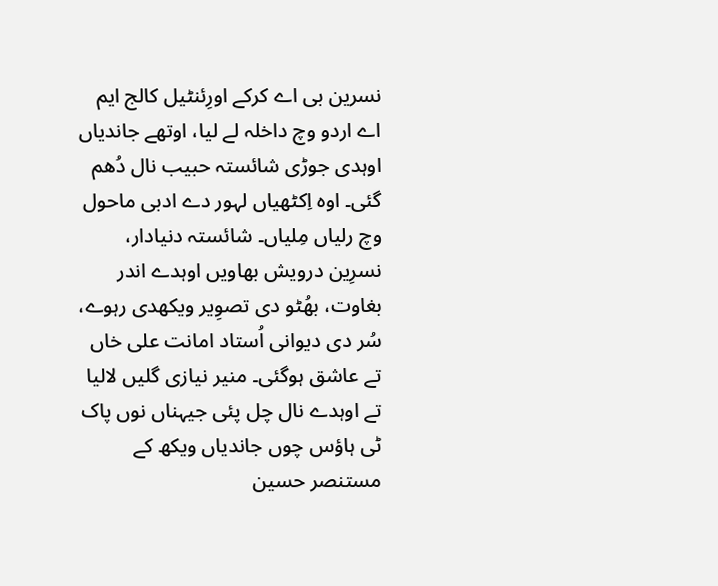نسرین بی اے کرکے اورِئنٹیل کالج ایم اے اردو وچ داخلہ لے لیا، اوتھے جاندیاں اوہدی جوڑی شائستہ حبیب نال دُھم گئی۔ اوہ اِکٹھیاں لہور دے ادبی ماحول وچ رلیاں مِلیاں۔ شائستہ دنیادار، نسرِین درویش بھاویں اوہدے اندر بغاوت، بھُٹو دی تصوِیر ویکھدی رہوے، سُر دی دیوانی اُستاد امانت علی خاں تے عاشق ہوگئی۔ منیر نیازی گلیں لالیا تے اوہدے نال چل پئی جیہناں نوں پاک ٹی ہاؤس چوں جاندیاں ویکھ کے مستنصر حسین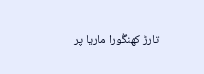تارڑ کھنگُورا ماریا پر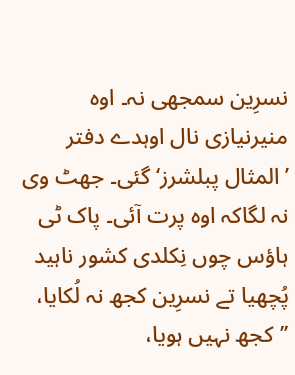نسرِین سمجھی نہ۔ اوہ منیرنیازی نال اوہدے دفتر ’المثال پبلشرز‘ گئی۔ جھٹ وی نہ لگاکہ اوہ پرت آئی۔ پاک ٹی ہاؤس چوں نِکلدی کشور ناہید پُچھیا تے نسرِین کجھ نہ لُکایا، ’’کجھ نہیں ہویا،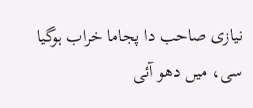نیازی صاحب دا پجاما خراب ہوگیا سی، میں دھو آئی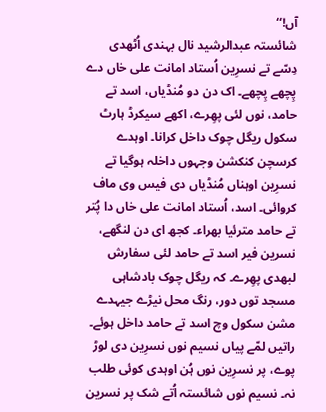آں!‘‘
شائستہ عبدالرشید نال بہندی اُٹھدی دِسّے تے نسرِین اُستاد امانت علی خاں دے پِچھے پِچھے۔ اک دن دو مُنڈیاں، اسد تے حامد، نوں لئی پھِرے، اکھے سیکرڈ ہارٹ سکول ریگل چوک داخل کرانا۔ اوہدے کرسچن کنکشن وجہوں داخلہ ہوگیا تے نسرِین اوہناں مُنڈیاں دی فیس وی ماف کروائی۔ اسد، اُستاد امانت علی خاں دا پُتر تے حامد مترئیا بھراء۔ کجھ ای دن لنگھے، نسرین فیر اسد تے حامد لئی سفارش لبھدی پھِرے۔ کہ ریگل چوک بادشاہی مسجد توں دور، رنگ محل نیڑے جیہدے مشن سکول وچ اسد تے حامد داخل ہوئے۔
راتیں لمّے پیاں نسیم نوں نسرِین دی لوڑ پوے، پر نسرِین نوں ہُن اوہدی کوئی طلب نہ۔ نسیم نوں شائستہ اُتے شک پر نسرین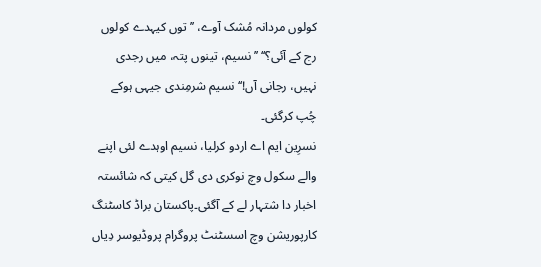کولوں مردانہ مُشک آوے، ’’توں کیہدے کولوں رج کے آئی؟‘‘ ’’نسیم، تینوں پتہ، میں رجدی نہیں، رجانی آں!‘‘ نسیم شرمِندی جیہی ہوکے چُپ کرگئی۔
نسرِین ایم اے اردو کرلیا، نسیم اوہدے لئی اپنے والے سکول وچ نوکری دی گل کیتی کہ شائستہ اخبار دا شتہار لے کے آگئی۔پاکستان براڈ کاسٹنگ کارپوریشن وچ اسسٹنٹ پروگرام پروڈیوسر دِیاں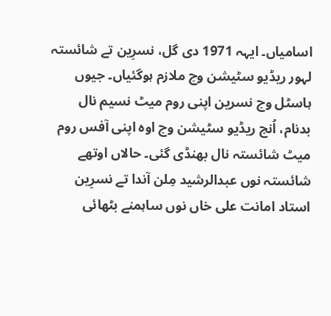اسامیاں۔ ایہہ 1971 دی گل، نسرِین تے شائستہ لہور ریڈیو سٹیشن وچ ملازم ہوگئیاں۔ جیوں ہاسٹل وچ نسرین اپنی روم میٹ نسیم نال بدنام، اُنج ریڈیو سٹیشن وچ اوہ اپنی آفس روم میٹ شائستہ نال بھنڈی گئی۔ حالاں اوتھے شائستہ نوں عبدالرشید مِلن آندا تے نسرِین استاد امانت علی خاں نوں ساہمنے بٹھائی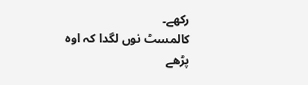رکھے۔
کالمسٹ نوں لگدا کہ اوہ پڑھے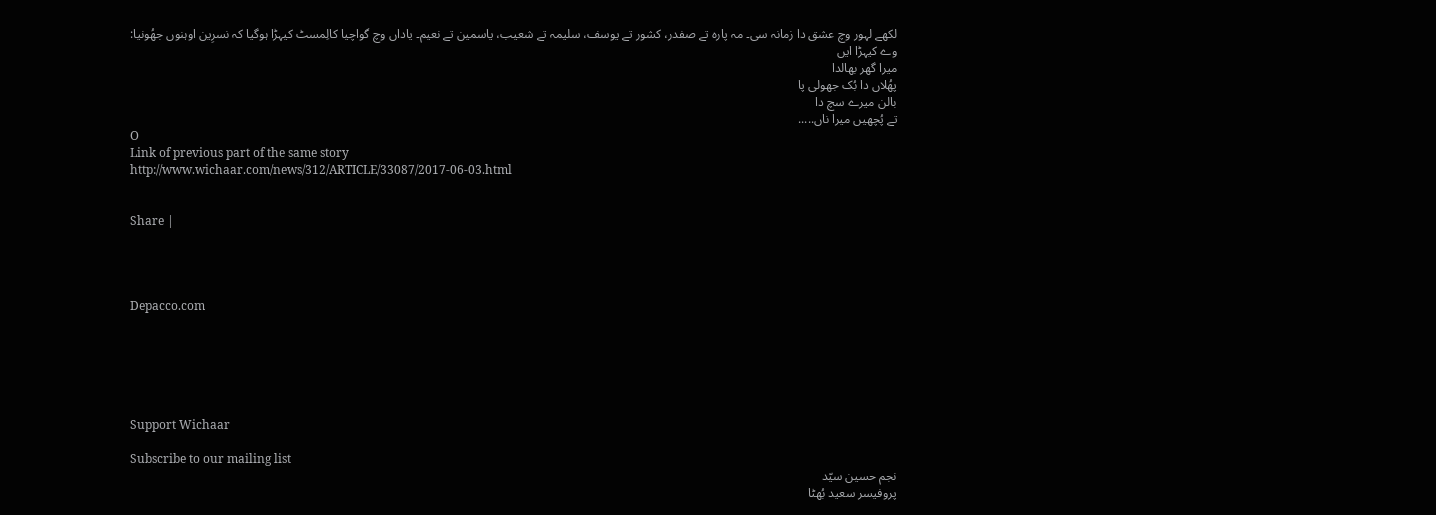لکھے لہور وچ عشق دا زمانہ سی۔ مہ پارہ تے صفدر، کشور تے یوسف، سلیمہ تے شعیب، یاسمین تے نعیم۔ یاداں وچ گواچیا کالِمسٹ کیہڑا ہوگیا کہ نسرِین اوہنوں جھُونیا:
وے کیہڑا ایں
میرا گھر بھالدا
پھُلاں دا بُک جھولی پا
بالن میرے سچ دا
تے پُچھیں میرا ناں.....
O
Link of previous part of the same story
http://www.wichaar.com/news/312/ARTICLE/33087/2017-06-03.html


Share |




Depacco.com






Support Wichaar

Subscribe to our mailing list
نجم حسین سیّد
پروفیسر سعید بُھٹا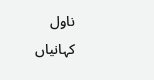ناول
کہانیاں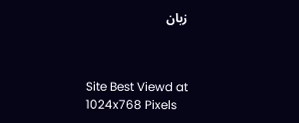زبان



Site Best Viewd at 1024x768 Pixels